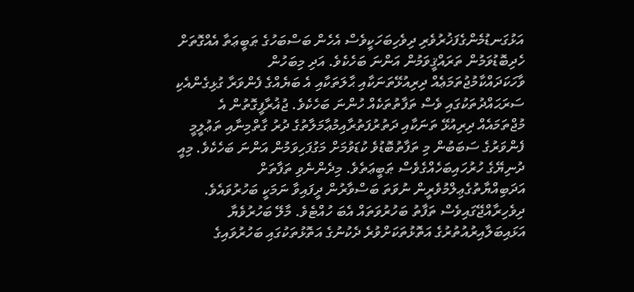އަޅުގަނޑުމެންގެފަޚުރުވެރި ދިވެހިބަހަކީވެސް އެހެން ބަސްބަހުގެ ޠަބީޢަތާ އެއްގޮތަށް ހެދިބޮޑުވަމުން ތަރައްޤީވަމުން އަންނަ ބަހެކެވެ. އަދި މިބަހުން ވާހަކަދައްކާމުޖުތަމަޢެއް ދިރިއުޅޭތަނަކާއި ޙާލަތަކާއި އެ ބަޔެއްގެ ފެންވަރާ ގުޅިގެންއެކި ސަރަޙައްދުތަކުގައި ވެސް ތަފާތުތަކެއް ހުންނަ ބަހެކެވެ. ޖުޣުރާފީގޮތުން އެ މުޖްތަމައެއް ދިރިއުޅޭ ތަނަކާއި ދަތުރުފަތުރާއިމުޢާމަލާތުގެ ދުރު ގާތްމިނާއި ތަޢުލީމީ ފެންވަރުގެ ސަބަބުން މި ތަފާތުބޮޑުވެ ކުޑަވުމަށް މަގުފަހިވަމުން އަންނަ ބަހެކެވެ. މިއީ ދުނިޔޭގެ ހުރުހައިބަހެއްގެވެސް ޠަބީޢަތެވެ. މިދެންނެވި ތަފާތަށް އަދަބިއްޔާތުގެޢިލްމުވެރީން ނުވަތަ ބަސްވާރުން ދީފައިވާ ނަމަކީ ބަހުރުވައެވެ.
ދިވެހިރާއްޖޭގައިވެސް ތަފާތު ބަހުރުވަތައް އެބަ ހުއްޓެވެ. މާލޭ ބަހުރުވެޔާ އަޅައިބަލާއިރުއުތުރުގެ އަތޮޅުތަކަށްވުރެ ދެކުނުގެ އަތޮޅުތަކުގައި ބަހުރުވައިގެ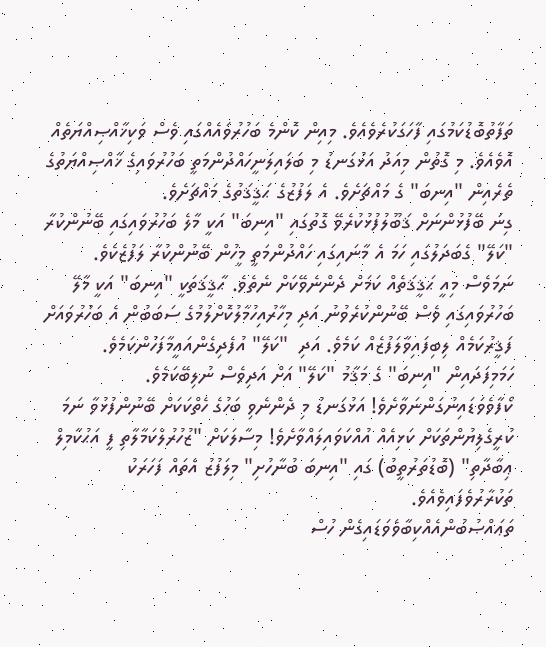ތަފާތުބޮޑުކަމުގައި ފާހަގަކުރެވެއެވެ. މިއިން ކޮންމެ ބަހުރުވައެއްގައި ވެސް ވަކިޚާއްޞިއްޔަތެއް އޮވެއެވެ. މި ގޮތުން މިއަދު އަޅުގަނޑު މި ބަލައިލަނީހައްދުންމަތީ ބަހުރުވައިގެ ޚާއްޞިއްޔަތުގެ ތެރެއިން "އިނބަ" ގެ މައްޗަށެވެ. އެ ލަފުޒުގެ ޙަޤީޤަތުގެ މައްޗަށެވެ.
ގިނަ ބޭފުޅުންނަށް ޤަބޫލުފުޅުކުރެވޭ ގޮތުގައި "އިނބަ" އަކީ މާލެ ބަހުރުވައިގައި ބޭނުންކުރާ "ކަލޭ" ގެބަދަލުގައި ހަމަ އެ މާނައިގައި ހައްދުންމަތީ މީހުން ބޭނުންކުރާ ލަފުޒެކެވެ. ނަމަވެސް މިއީ ޙަޤީޤަތެއް ކަމަށް ދެންނެވޭކަށް ނެތެވެ. ޙާޤީޤަތަކީ "އިނބަ" އަކީ މާލޭ ބަހުރުވައިގައި ވެސް ބޭނުންކުރެވުނު އަދި މިހާރުއިހުމާލުކޮށްލުމުގެ ސަބަބުން އެ ބަހުރުވައަށް ފަޤީރުކަމެއް ލިބިފައިވާލަފުޒެއް ކަމެވެ. އަދި  "ކަލޭ" އުފެދިގެންއައީމާފަހުންކަމެވެ. ހަމަމިފަދައިން "އިނބަ" ގެ މަޤާމު "ކަލޭ" އަށް އަދިވެސް ނުލިބޭކަމެވެ.
ކޯފާވެވަޑައިނުގަންނަވާށެވެ! އަޅުގަނޑު މި ދެންނެވި ބަހުގެ ހެތްކަކަށް ބޭނުންފުޅުވާ ނަމަ ކުރީގެލިޔުންތަކަށް ކަޅިއެއް އުއްކަވައިލައްވާށެވެ! މިސާލަކަށް "ޒުހުރުލްކަމާލާތި ފީ އަޙުކާމިލް ޢިބާދާތި" (ބޮޑުތަރުތީބު) ގައި "އިނބަ ބުނާހުށި" މިލަފުޒު އެތައް ފަހަރަކު ތަކުރާރުވެފައިވެއެވެ.
ތަޢައްޞުބުންއެއްކިބާވެވަޑައިގެން ހުސް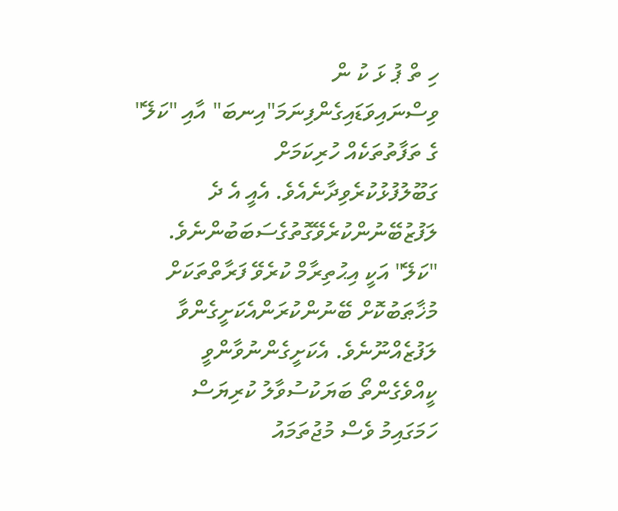ހި ތް ޕު ޅަ ކު ން ވިސްނައިވަޑައިގެންފިނަމަ"އިނބަ" އާއި "ކަލޭ" ގެ ތަފާތުތަކެއް ހުރިކަމަށް ގަބޫލުފުޅުކުރެވިދާނެއެވެ. އެއީ އެ ދެ ލަފުޒުބޭނުންކުރެވޭގޮތުގެސަބަބުންނެވެ. "ކަލޭ" އަކީ އިޙުތިރާމް ކުރެވޭ ފަރާތްތަކަށް މުޚާޠަބުކޮށް ބޭނުންކުރަންއެކަށީގެންވާ ލަފުޒެއްނޫނެވެ. އެކަށީގެންނުވާންވީ ކީއްވެގެންތޯ ބަޔަކުސުވާލު ކުރިޔަސް ހަމަގައިމު ވެސް މުޖުތަމައު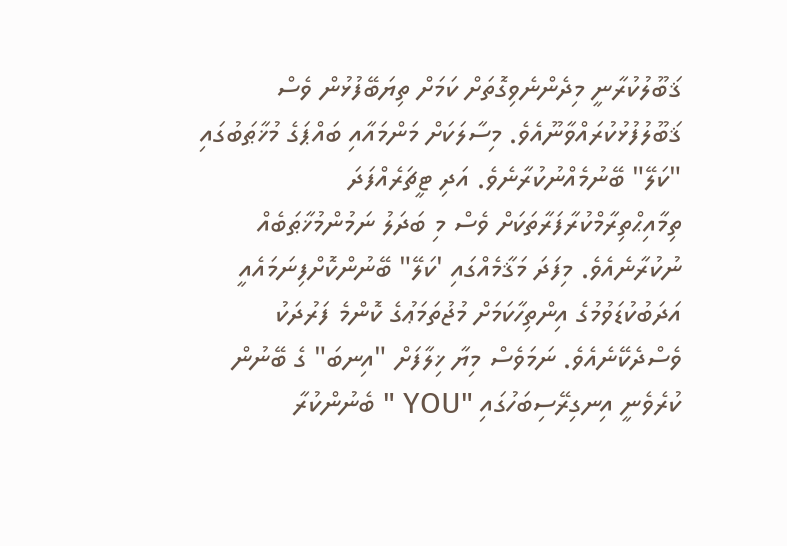ޤަބޫލުކުރާނީ މިދެންނެވިގޮތަށް ކަމަށް ތިޔަބޭފުޅުން ވެސް ޤަބޫލުފުޅުކުރައްވާނޫއެވެ. މިސާލަކަށް މަންމައާއި ބައްޕަގެ މުޚާޠަބުގައި "ކަލޭ" ބޭނުމެއްނުކުރާނެވެ. އަދި ޓީޗަރެއްފަދަ ތިމާއިޙްތިރާމްކުރާފަރާތަކަށް ވެސް މި ބަދަލު ނަމުންމުޚާޠަބެއް ނުކުރާނެއެވެ. މިފަދަ މަޤާމެއްގައި 'ކަލޭ" ބޭނުންކޮށްފިނަމައެއީ އަދަބުކުޑަވުމުގެ އިންތިހާކަމަށް މުޖުތަމަޢުގެ ކޮންމެ ފަރުދަކު ވެސްދެކޭނެއެވެ. ނަމަވެސް މިޔާ ޚިލާފަށް "އިނބަ" ގެ ބޭނުން ކުރެވެނީ އިނގިރޭސިބަހުގައި "YOU " ބެނުންކުރާ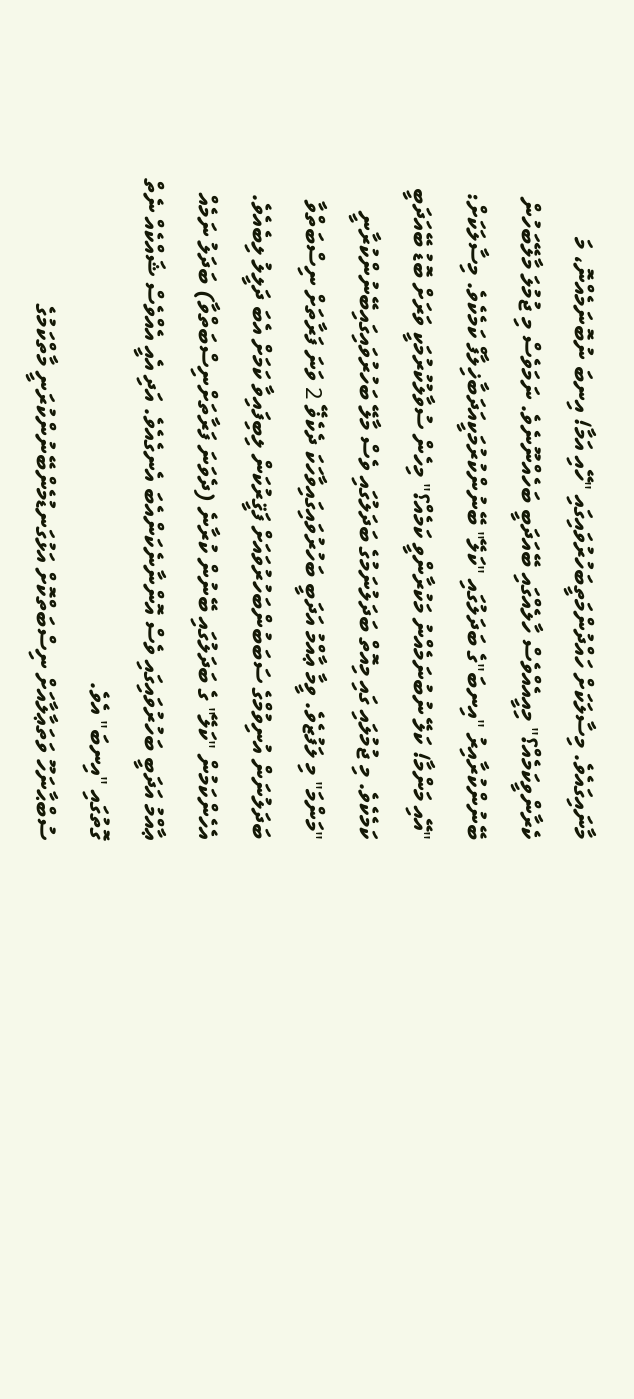މާނައިގައެވެ. މިސާލަކަށް ހައްދުންމަތީބަހުރުވައިގައި "ހޭއި އަމާ! އިނބަ ނުބޮނަމެއްނޮ، މަ ކެރާންވީކަމެއް؟" މިއީއެއްވެސް ހާލެއްގައި ބޭއަދަބީ ބަހެއްނޫނެވެ. ނަމަވެސް މި ޖުމުލަ މާލޭބަހުން ބޭނުންކުރާއިރު "އިނބަ"ގެ ބަދަލުގައި "ކަލޭ" ބޭނުންކުރުމަކީއަދަބާޚިލާފް ކަމެކެވެ. މިސާލަކަށް: "އޭއި މަންމާ! ކަލޭ ނުބުނަމެއްނު މަކުރާންވީ ކަމެއް؟" މިހެން ސުވާލުކުރުމަކީ ވަރަށް ބޮޑު ބޭއަދަބީ ކަމެކެވެ. މި ޖުމުލައި ގައި މިއޮތް ބަދަލުނަމުގެ ބަދަލުގައި ވެސް މާލޭ ބަހުރުވައިގައިބޭނުންކުރާނީ "މަންމަ" މި ލަފުޒެވެ. ވީމާ ޢާއްމު އަދަބީ ބަހުރުވައިގައިވާހަކަ ދެކެޥޭ 2 ވަނަ ފަރާތަށް ނިސްބަތްވާ ބަދަލުނަން އުނިވުމްގެ ސަބަބުންބަހުރުވައަށް ފަޤީރުކަން ލިބިފައިވާ ކަމަށް އެބަ ދަލީލު ލިބެއެވެ. އެހެންކަމުން "ކަލޭ" ގެ ބަދަލުގައި ބޭނުން ކުރާނެ (ދެވަނަ ފަރާތަށްނިސްބަތްވާ) ބަދަލު ނަމެއް ޢާއްމު އަދަބީ ބަހުރުވައިގައި ވެސް އޮންނާނެކަންއެބަ އެނގެއެވެ. އަދި އެއީ އެއްވެސް ޝައްކެއް ނެތް ގޮތުގައި "އިނބަ" އެވެ.
ސުބްޙާނަހޫ ވަތަޢާލާއަށް ނިސްބަތްކޮށް އަޅުގަނޑުމެންބޭނުންކުރަނީ މާތްކަމުގެ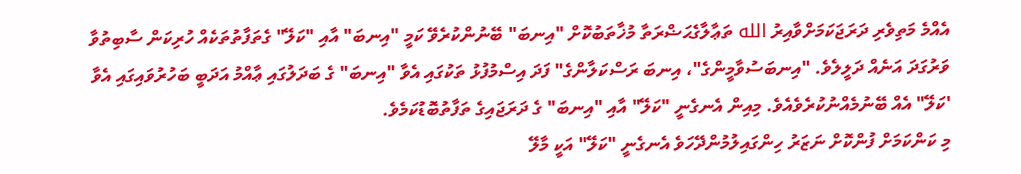އެއްމެ މަތިވެރި ދަރަޖަކަމަށްވާއިރު الله ތަޢާލާގެޙަޟްރަތާ މުޚާތަބުކޮށް "އިނބަ" ބޭނުންކުރެވޭ ކަމީ "އިނބަ" އާއި "ކަލޭ" ގެތަފާތުތަކެއް ހުރިކަން ސާބިތުވާ ވަރުގަދަ އަނެއް ދަލީލެވެ. "އިނބަސުވާމީންގެ"، އިނބަ ރަސްކަލާންގެ" ފަދަ އިސްމުފުޅު ތަކުގައި އެވާ "އިނބަ" ގެ ބަދަލުގައި ޢާއްމު އަދަބީ ބަހުރުވައިގައި އެވާ 'ކަލޭ" އެއް ބޭނުމެއްނުކުރެވެއެވެ. މިއިން އެނގެނީ "ކަލޭ" އާއި "އިނބަ" ގެ ދަރަޖައިގެ ތަފާތުބޮޑުކަމެވެ.
މި ކަންކަމަށް ފުންކޮށް ނަޒަރު ހިންގައިލުމުންދޭހަވެ އެނގެނީ "ކަލޭ" އަކީ މާލޭ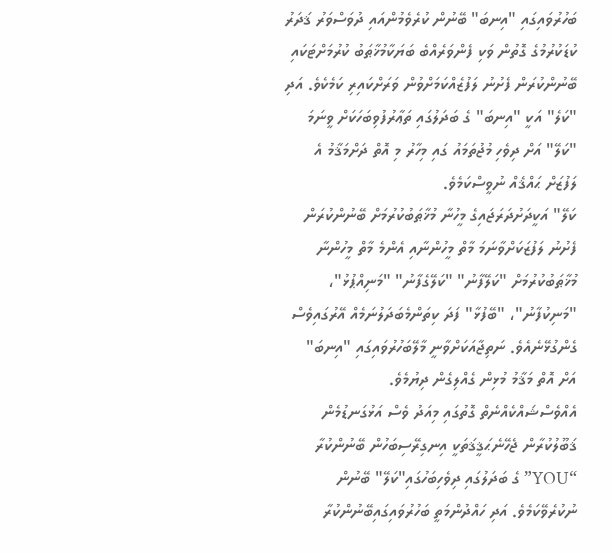ބަހުރުވައިގައި "އިނބަ" ބޭނުން ކުރެވެމުންއައި ދުވަސްވަރު ޤަދަރު ކުޑަކުރުމުގެ ގޮތުން ވަކި ފެންވަރެއްބެ ބަޔަކާމުޚާޠަބު ކުރުމަށްޓަކައި ބޭނުންކުރަން ފެށުނު ލަފުޒެއްކަމަށްވުން ވަރަށްކައިރި ކަމެކެވެ. އަދި "ކަލެ" އަކީ "އިނބަ" ގެ ބަދަލުގައި ތަޢާރުފުވިބަހަކަށް ވީނަމަ "ކަލޭ" އަށް ދިވެހި މުޖުތަމައު ގައި މިހާރު މި އޮތް ދަށްމަޤާމު އެ ލަފުޒަށް ޙައްޤެއް ނުވީސްކަމެވެ.
ކަލޭ" އަކީދަށުދަރަޖައިގެ މީހުނާ މުޚާޠަބުކުރުމަށް ބޭނުންކުރަން ފެށުނު ލަފުޒަކަށްވާނަމަ މާތް މީހުންނާއި އެންމެ މާތް މީހުންނާ މުޚާޠަބުކުރުމަށް "ކަލޭފާނު" "ކަލޭގެފާނު" "މަނިއްޕުޅު"، "މަނިކުފާނު"، "ބޭފުޅާ" ފަދަ ކިތަންމެބަދަލުނަމެއް އޭރުގައިވެސް ގެންގުޅޭނެއެވެ. ނަތިޖާއަކަށްވާނީ މާލޭބަހުރުވައިގައި "އިނބަ" އަށް އޮތް މަޤާމު މުޅިން ގެއްލިގެން ދިޔުމެވެ.
އެއްވެސްޝައްކެއްނެތް ގޮތުގައި މިއަދު ވެސް އަޅުގަނޑުމެން ޤަބޫލުކުރާން ޖެހޭނެޙަޤީޤަތަކީ އިނގިރޭސިބަހުން ބޭނުންކުރާ “YOU” ގެ ބަދަލުގައި ދިވެހިބަހުގައި"ކަލޭ" ބޭނުން ނުކުރެވޭކަމެވެ. އަދި ހައްދުންމަތީ ބަހުރުވައިގައިބޭނުންކުރާ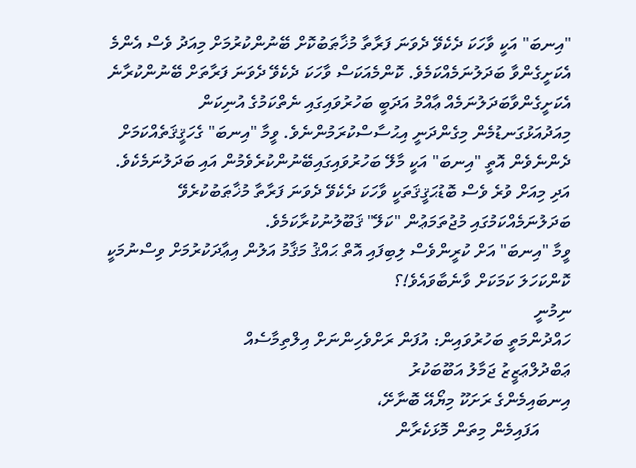"އިނބަ" އަކީ ވާހަކަ ދެކެވޭ ދެވަނަ ފަރާތާ މުޚާޠަބުކޮށް ބޭނުންކުރުމަށް މިއަދު ވެސް އެންމެ އެކަށީގެންވާ ބަދަލުނަމެއްކަމެވެ. ކޮންމެއަކަސް ވާހަކަ ދެކެވޭ ދެވަނަ ފަރާތަށް ބޭނުންކުރާނެ އެކަށީގެންވާބަދަލުނަމެއް ޢާއްމު އަދަބީ ބަހުރުވައިގައި ނެތްކަމުގެ އުނިކަން މިއަދުއަޅުގަނޑުމެން މިގެންދަނީ އިޙުސާސްކުރަމުންނެވެ. ވީމާ "އިނބަ" ގެހަޤީޤަތެއްކަމަށް ދެންނެވެން އޮތީ "އިނބަ" އަކީ މާލޭ ބަހުރުވައިގައިބޭނުންކުރެވެމުން އައި ބަދަލުނަމެކެވެ. އަދި މިއަށް ވުރެ ވެސް ބޮޑުޙަޤީޤަތަކީ ވާހަކަ ދެކެވޭ ދެވަނަ ފަރާތާ މުޚާޠަބުކުރެވޭ ބަދަލުނަމެއްކަމުގައި މުޖުތަމަޢުން "ކަލޭ" ޤަބޫލުނުކުރާކަމެވެ.
ވީމާ "އިނބަ" އަށް ކުރީންވެސް ލިބިފައި އޮތް ޙައްޤު މަޤާމު އަލުން އިޢާދަކުރުމަށް ވިސްނުމަކީ ކޮންކަހަލަ ކަމަކަށް ވާނެބާވައެވެ!؟
ނިމުނީ
ހައްދުންމަތީ ބަހުރުވައިން: އުފަން ރަށްވެހިންނަށް އިލްތިމާސެއް
ޢަބްދުލްޢަޒީޒު ޖަމާލު އަބޫބަކުރު
އިނބައިމެންގެ ރަށަކޫ މިޔޯއޭ ބޮނާށޭ،
       އަފައިމެން މިތަން މޮޅަކެރާން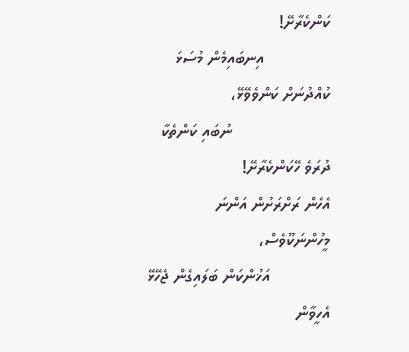ކަންކެރާށޭ!
              އިނބައިމެން މުސަޅަ ކުއްދުނަށް ކަންވެވޭޅޭ،
                     ނުބައި ކަންތެކާ ދުރަވެ ހޭކަންކެރާށޭ!
އެހެން ރަށްރަށުން އަންނަ މީހުންނަކޫވެސް،
             އަޚުންކަން ބަލައިގެން ޖެހޭޅޭ އެހީވާން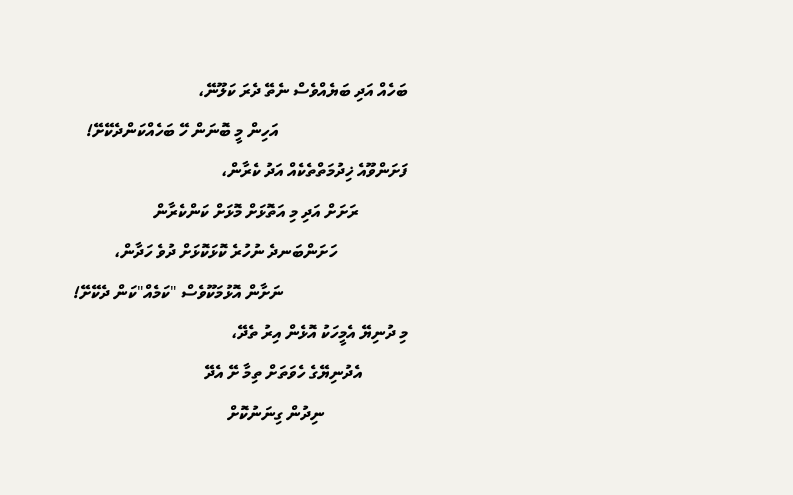ބަހެއް އަދި ބަޔެއްވެސް ނެތޭ ދެރަ ކަލޫނޭ،
                               އަހިން މީ ބޮނަން ހޭ ބަހެއްކަންދެކޭށޭ!
ފަށަންވޫއެ ޚިދުމަތްތެކެއް އަދު ކެރާން،
            ރަށަށް އަދި މި އަތޮޅަށް މޮޅަށް ކަންކެރާން
                 ހަށަންބަނދެ ނުހުރެ ކޮޅަކޮޅަށް ދުވެ ހަދާން،
                              ނަށާން އޮޅުމަކޫވެސް "ކަމެއް"ކަން ދެކޭށޭ!
މި ދުނިޔޭ އެމީހަކު އޮޅެން އިރު ތެދޭ،
           އެދުނިޔޭގެ ހެވަތަށް ތިމާ ށޭ އެދޭ
                    ނިދުން ގިނަނުކޮށް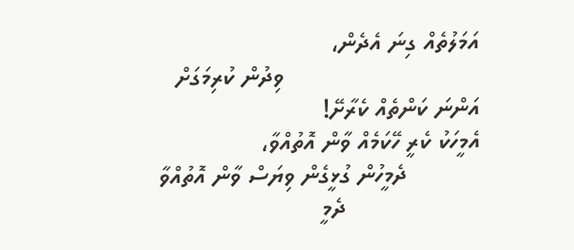އަމަލުތެއް ގިނަ އެދެން،
                             ވިދުން ކުރިމަގަށް އަންނަ ކަންތެއް ކެރާށޭ!
އެމީހަކު ކެރީ ހޭކަމެއް ވާން އޮތުއްވާ،
           ދެމީހުން ގުޅީގެން ވިޔަސް ވާން އޮތުއްވާ
                    ދެމީ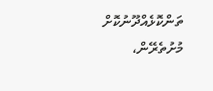ތަންކޮޅެއްދޫނުކޮށް މުށުތެރޭން،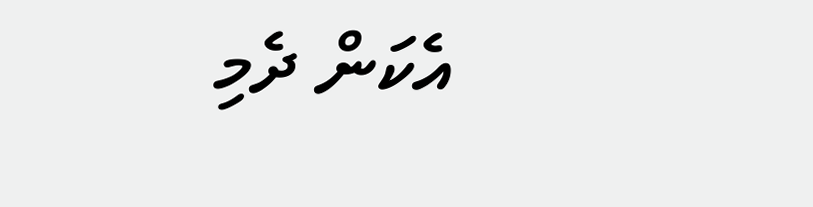އެކަން ދެމި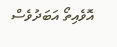އޮވެއިތޯ އަބަދުވެސް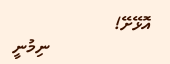އޮޅޭށޭ!
                       ނިމުނީ